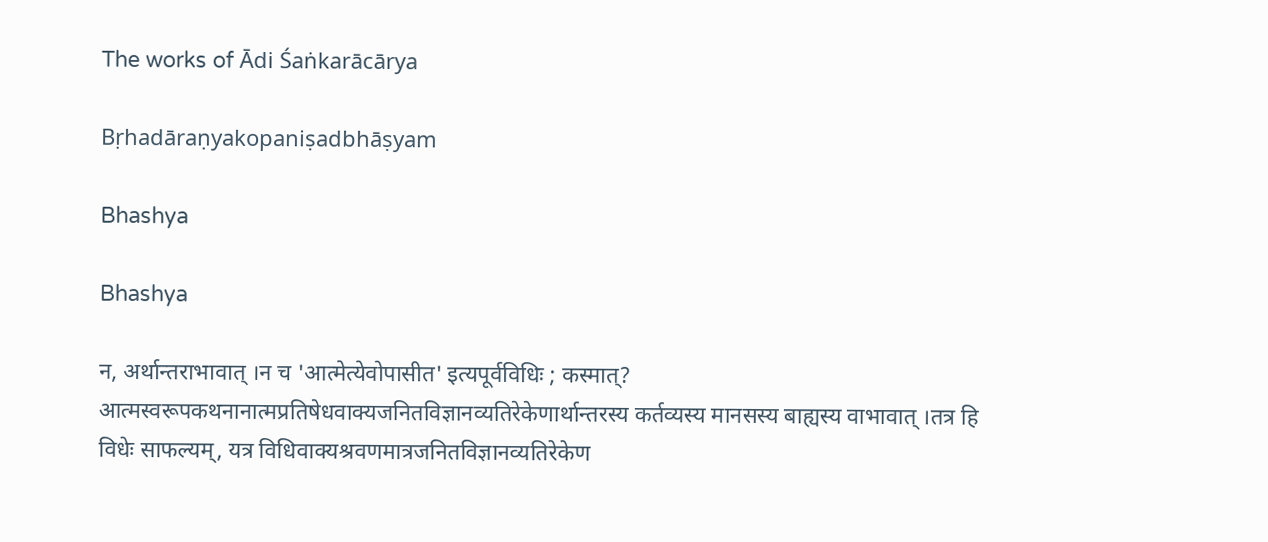The works of Ādi Śaṅkarācārya

Bṛhadāraṇyakopaniṣadbhāṣyam

Bhashya

Bhashya

न, अर्थान्तराभावात् ।न च 'आत्मेत्येवोपासीत' इत्यपूर्वविधिः ; कस्मात्? आत्मस्वरूपकथनानात्मप्रतिषेधवाक्यजनितविज्ञानव्यतिरेकेणार्थान्तरस्य कर्तव्यस्य मानसस्य बाह्यस्य वाभावात् ।तत्र हि विधेः साफल्यम्, यत्र विधिवाक्यश्रवणमात्रजनितविज्ञानव्यतिरेकेण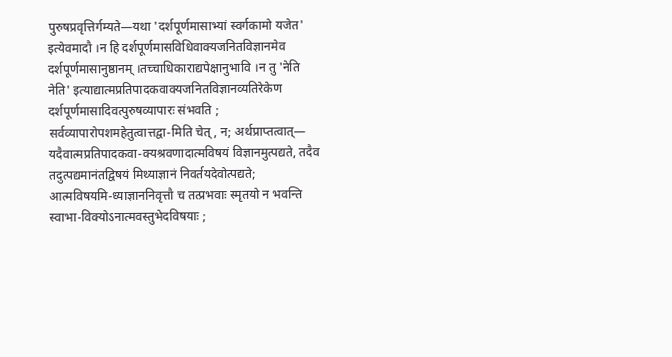पुरुषप्रवृत्तिर्गम्यते—यथा 'दर्शपूर्णमासाभ्यां स्वर्गकामो यजेत' इत्येवमादौ ।न हि दर्शपूर्णमासविधिवाक्यजनितविज्ञानमेव दर्शपूर्णमासानुष्ठानम् ।तच्चाधिकाराद्यपेक्षानुभावि ।न तु 'नेति नेति' इत्याद्यात्मप्रतिपादकवाक्यजनितविज्ञानव्यतिरेकेण दर्शपूर्णमासादिवत्पुरुषव्यापारः संभवति ; सर्वव्यापारोपशमहेतुत्वात्तद्वा-मिति चेत्, न; अर्थप्राप्तत्वात्— यदैवात्मप्रतिपादकवा-क्यश्रवणादात्मविषयं विज्ञानमुत्पद्यते, तदैव तदुत्पद्यमानंतद्विषयं मिथ्याज्ञानं निवर्तयदेवोत्पद्यते; आत्मविषयमि-ध्याज्ञाननिवृत्तौ च तत्प्रभवाः स्मृतयो न भवन्ति स्वाभा-विक्योऽनात्मवस्तुभेदविषयाः ;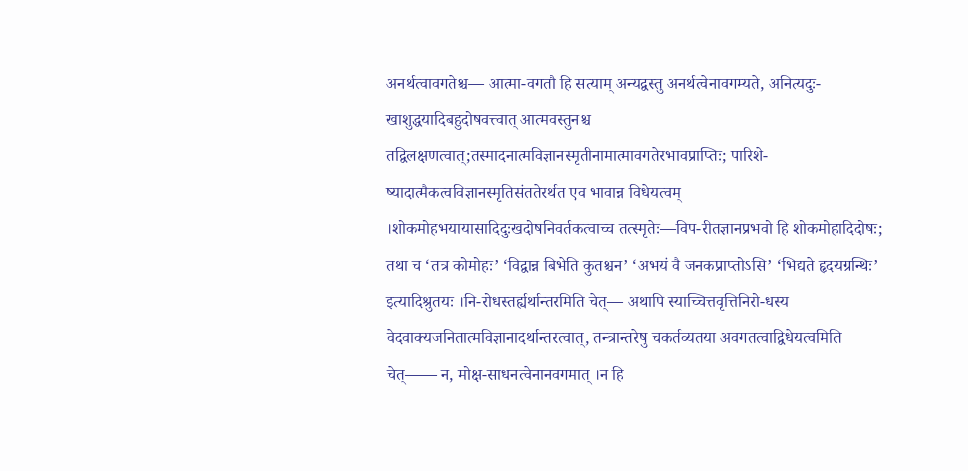अनर्थत्वावगतेश्च— आत्मा-वगतौ हि सत्याम् अन्यद्वस्तु अनर्थत्वेनावगम्यते, अनित्यदुः-खाशुद्धयादिबहुदोषवत्त्वात् आत्मवस्तुनश्च तद्विलक्षणत्वात्;तस्मादनात्मविज्ञानस्मृतीनामात्मावगतेरभावप्राप्तिः; पारिशे-ष्यादात्मैकत्वविज्ञानस्मृतिसंततेरर्थत एव भावान्न विधेयत्वम् ।शोकमोहभयायासादिदुःखदोषनिवर्तकत्वाच्च तत्स्मृतेः—विप-रीतज्ञानप्रभवो हि शोकमोहादिदोषः; तथा च ‘तत्र कोमोहः’ ‘विद्वान्न बिभेति कुतश्चन’ ‘अभयं वै जनकप्राप्तोऽसि’ ‘भिद्यते हृदयग्रन्थिः’ इत्यादिश्रुतयः ।नि-रोधस्तर्ह्यर्थान्तरमिति चेत्— अथापि स्याच्चित्तवृत्तिनिरो-धस्य वेदवाक्यजनितात्मविज्ञानादर्थान्तरत्वात्, तन्त्रान्तरेषु चकर्तव्यतया अवगतत्वाद्विधेयत्वमिति चेत्—— न, मोक्ष-साधनत्वेनानवगमात् ।न हि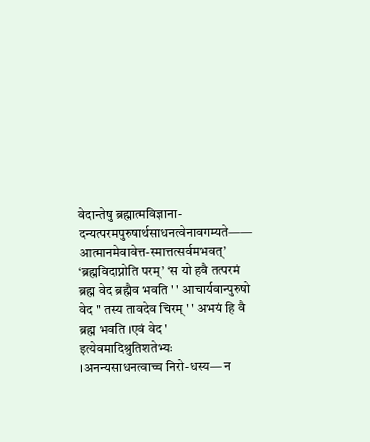वेदान्तेषु ब्रह्मात्मविज्ञाना-दन्यत्परमपुरुषार्थसाधनत्वेनावगम्यते—— आत्मानमेवावेत्त-स्मात्तत्सर्वमभवत्’ ‘ब्रह्मविदाप्नोति परम्’ ‘स यो हवै तत्परमं ब्रह्म वेद ब्रह्मैव भवति ' ' आचार्यवान्पुरुषो वेद '' तस्य तावदेव चिरम् ' ' अभयं हि वै ब्रह्म भवति ।एवं वेद ' इत्येवमादिश्रुतिशतेभ्यः ।अनन्यसाधनत्वाच्च निरो-धस्य— न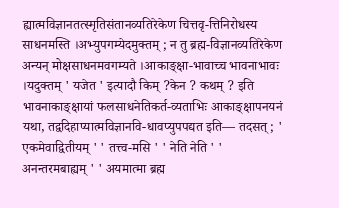ह्यात्मविज्ञानतत्स्मृतिसंतानव्यतिरेकेण चित्तवृ-त्तिनिरोधस्य साधनमस्ति ।अभ्युपगम्येदमुक्तम् ; न तु ब्रह्म-विज्ञानव्यतिरेकेण अन्यन् मोक्षसाधनमवगम्यते ।आकाङ्क्षा-भावाच्च भावनाभावः ।यदुक्तम् ' यजेत ' इत्यादौ किम् ?केन ? कथम् ? इति भावनाकाङ्क्षायां फलसाधनेतिकर्त-व्यताभिः आकाङ्क्षापनयनं यथा, तद्वदिहाप्यात्मविज्ञानवि-धावप्युपपद्यत इति— तदसत् ; ' एकमेवाद्वितीयम् ' ' तत्त्व-मसि ' ' नेति नेति ' ' अनन्तरमबाह्यम् ' ' अयमात्मा ब्रह्म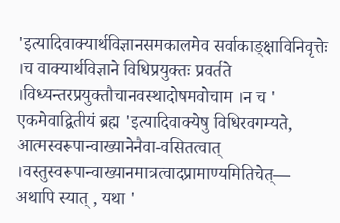'इत्यादिवाक्यार्थविज्ञानसमकालमेव सर्वाकाङ्क्षाविनिवृत्तेः ।च वाक्यार्थविज्ञाने विधिप्रयुक्तः प्रवर्तते ।विध्यन्तरप्रयुक्तौचानवस्थादोषमवोचाम ।न च ' एकमेवाद्वितीयं ब्रह्म 'इत्यादिवाक्येषु विधिरवगम्यते, आत्मस्वरूपान्वाख्यानेनैवा-वसितत्वात् ।वस्तुस्वरूपान्वाख्यानमात्रत्वादप्रामाण्यमितिचेत्— अथापि स्यात् , यथा '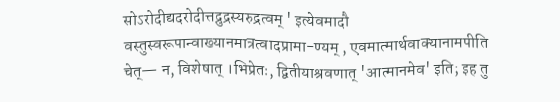सोऽरोदीद्यदरोदीत्तद्रुद्रस्यरुद्रत्वम् ' इत्येवमादौ वस्तुस्वरूपान्वाख्यानमात्रत्वादप्रामा-ण्यम् , एवमात्मार्थवाक्यानामपीति चेत्— न, विशेषात् ।भिप्रेतः, द्वितीयाश्रवणात् 'आत्मानमेव' इति; इह तु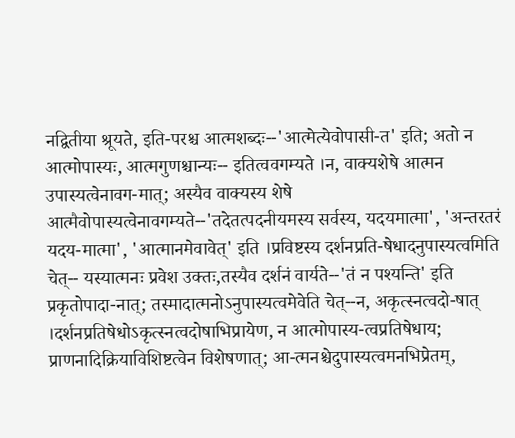नद्वितीया श्रूयते, इति-परश्च आत्मशब्दः--'आत्मेत्येवोपासी-त' इति; अतो न आत्मोपास्यः, आत्मगुणश्चान्यः-- इतित्ववगम्यते ।न, वाक्यशेषे आत्मन उपास्यत्वेनावग-मात्; अस्यैव वाक्यस्य शेषे आत्मैवोपास्यत्वेनावगम्यते--'तदेतत्पदनीयमस्य सर्वस्य, यदयमात्मा', 'अन्तरतरं यदय-मात्मा', 'आत्मानमेवावेत्' इति ।प्रविष्टस्य दर्शनप्रति-षेधादनुपास्यत्वमिति चेत्-- यस्यात्मनः प्रवेश उक्तः,तस्यैव दर्शनं वार्यते--'तं न पश्यन्ति' इति प्रकृतोपादा-नात्; तस्मादात्मनोऽनुपास्यत्वमेवेति चेत्--न, अकृत्स्नत्वदो-षात् ।दर्शनप्रतिषेधोऽकृत्स्नत्वदोषाभिप्रायेण, न आत्मोपास्य-त्वप्रतिषेधाय; प्राणनादिक्रियाविशिष्टत्वेन विशेषणात्; आ-त्मनश्चेदुपास्यत्वमनभिप्रेतम्,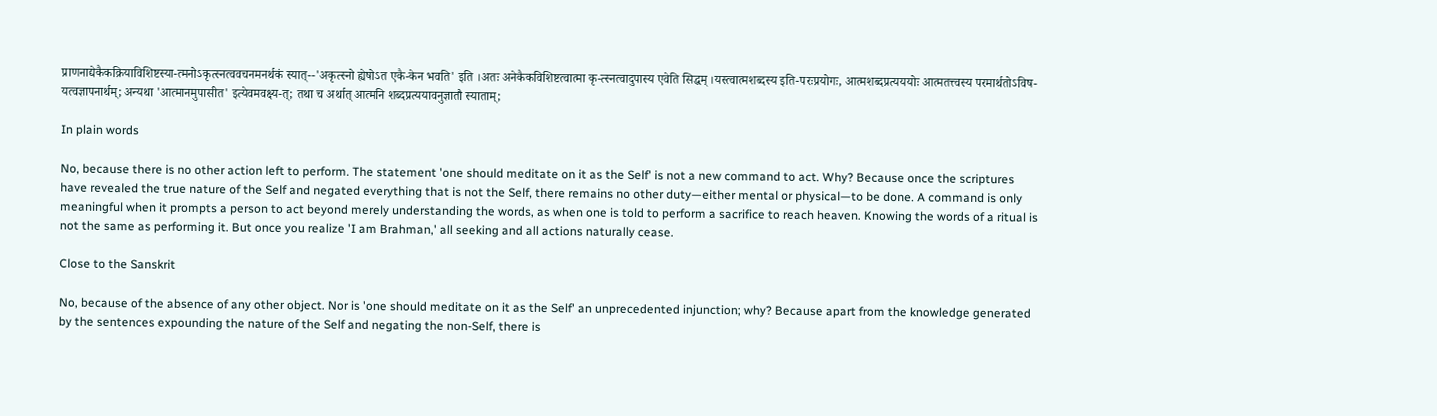प्राणनाद्येकैकक्रियाविशिष्टस्या-त्मनोऽकृत्स्नत्ववचनमनर्थकं स्यात्--'अकृत्स्नो ह्येषोऽत एकै-केन भवति' इति ।अतः अनेकैकविशिष्टत्वात्मा कृ-त्स्नत्वादुपास्य एवेति सिद्धम् ।यस्त्वात्मशब्दस्य इति-परःप्रयोगः, आत्मशब्दप्रत्यययोः आत्मतत्त्वस्य परमार्थतोऽविष-यत्वज्ञापनार्थम्; अन्यथा 'आत्मानमुपासीत' इत्येवमवक्ष्य-त्; तथा च अर्थात् आत्मनि शब्दप्रत्ययावनुज्ञातौ स्याताम्;

In plain words

No, because there is no other action left to perform. The statement 'one should meditate on it as the Self' is not a new command to act. Why? Because once the scriptures have revealed the true nature of the Self and negated everything that is not the Self, there remains no other duty—either mental or physical—to be done. A command is only meaningful when it prompts a person to act beyond merely understanding the words, as when one is told to perform a sacrifice to reach heaven. Knowing the words of a ritual is not the same as performing it. But once you realize 'I am Brahman,' all seeking and all actions naturally cease.

Close to the Sanskrit

No, because of the absence of any other object. Nor is 'one should meditate on it as the Self' an unprecedented injunction; why? Because apart from the knowledge generated by the sentences expounding the nature of the Self and negating the non-Self, there is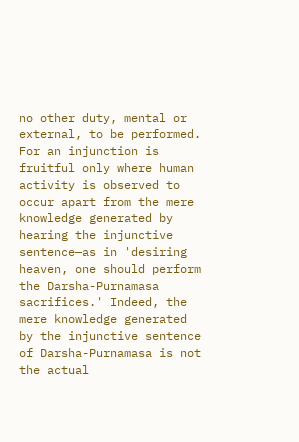no other duty, mental or external, to be performed. For an injunction is fruitful only where human activity is observed to occur apart from the mere knowledge generated by hearing the injunctive sentence—as in 'desiring heaven, one should perform the Darsha-Purnamasa sacrifices.' Indeed, the mere knowledge generated by the injunctive sentence of Darsha-Purnamasa is not the actual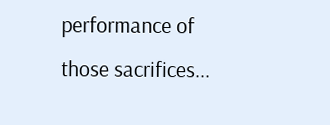performance of those sacrifices...